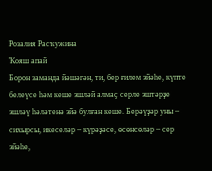Розалия Расҡужина
Ҡояш апай
Борон заманда йәшәгән, ти, бер ғилем эйәһе, күпте белеүсе һәм кеше эшләй алмаҫ серле эштәрҙе эшләү һәләтенә эйә булған кеше. Берәүҙәр уны – сихырсы, икеселәр – күрәҙәсе, өсөнсөләр – сер эйәһе,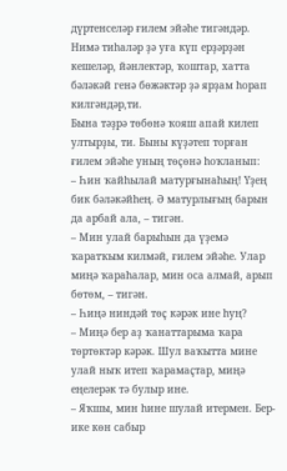дүртенселәр ғилем эйәһе тигәндәр. Нимә тиһаләр ҙә уға күп ерҙәрҙән кешеләр, йәнлектәр, ҡоштар, хатта бәләкәй генә бөжәктәр ҙә ярҙам һорап килгәндәр,ти.
Бына тәҙрә төбөнә ҡояш апай килеп ултырҙы, ти. Быны күҙәтеп торған ғилем эйәһе уның төҫөнә һоҡланып:
– Һин ҡайһылай матурғынаһың! Үҙең бик бәләкәйһең. Ә матурлығың барын да арбай ала, – тигән.
– Мин улай барыһын да үҙемә ҡаратҡым килмәй, ғилем эйәһе. Улар миңә ҡараһалар, мин оса алмай, арып бөтөм, – тигән.
– Һиңә ниндәй төҫ кәрәк ине һуң?
– Миңә бер аҙ ҡанаттарыма ҡара төртөктәр кәрәк. Шул ваҡытта мине улай ныҡ итеп ҡарамаҫтар, миңә еңелерәк тә булыр ине.
– Яҡшы, мин һине шулай итермен. Бер-ике көн сабыр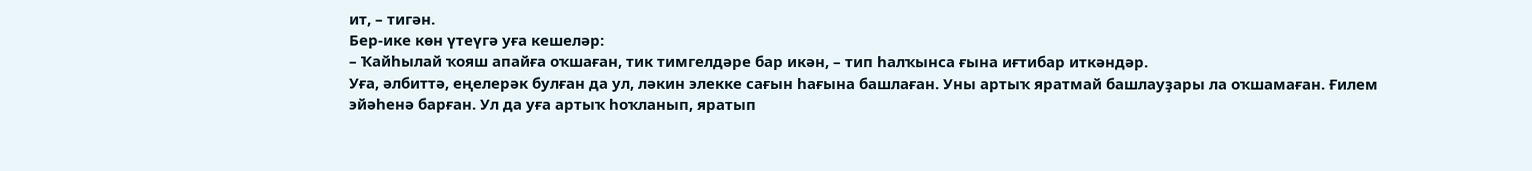ит, – тигән.
Бер-ике көн үтеүгә уға кешеләр:
– Ҡайһылай ҡояш апайға оҡшаған, тик тимгелдәре бар икән, – тип һалҡынса ғына иғтибар иткәндәр.
Уға, әлбиттә, еңелерәк булған да ул, ләкин элекке сағын һағына башлаған. Уны артыҡ яратмай башлауҙары ла оҡшамаған. Ғилем эйәһенә барған. Ул да уға артыҡ һоҡланып, яратып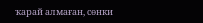ҡарай алмаған, сөнки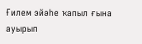Ғилем эйәһе ҡапыл ғына ауырып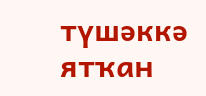түшәккә ятҡан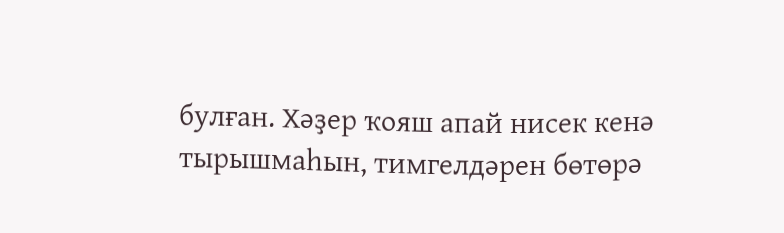булған. Хәҙер ҡояш апай нисек кенә тырышмаһын, тимгелдәрен бөтөрә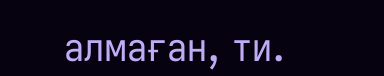алмаған, ти.